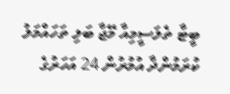ބީޓާ ތެލަސީމިއާ މޭޖާ ބަލި ތަހައްމަލު ކުރަމުންދާ އުމުރުން 24 އަހަރުގެ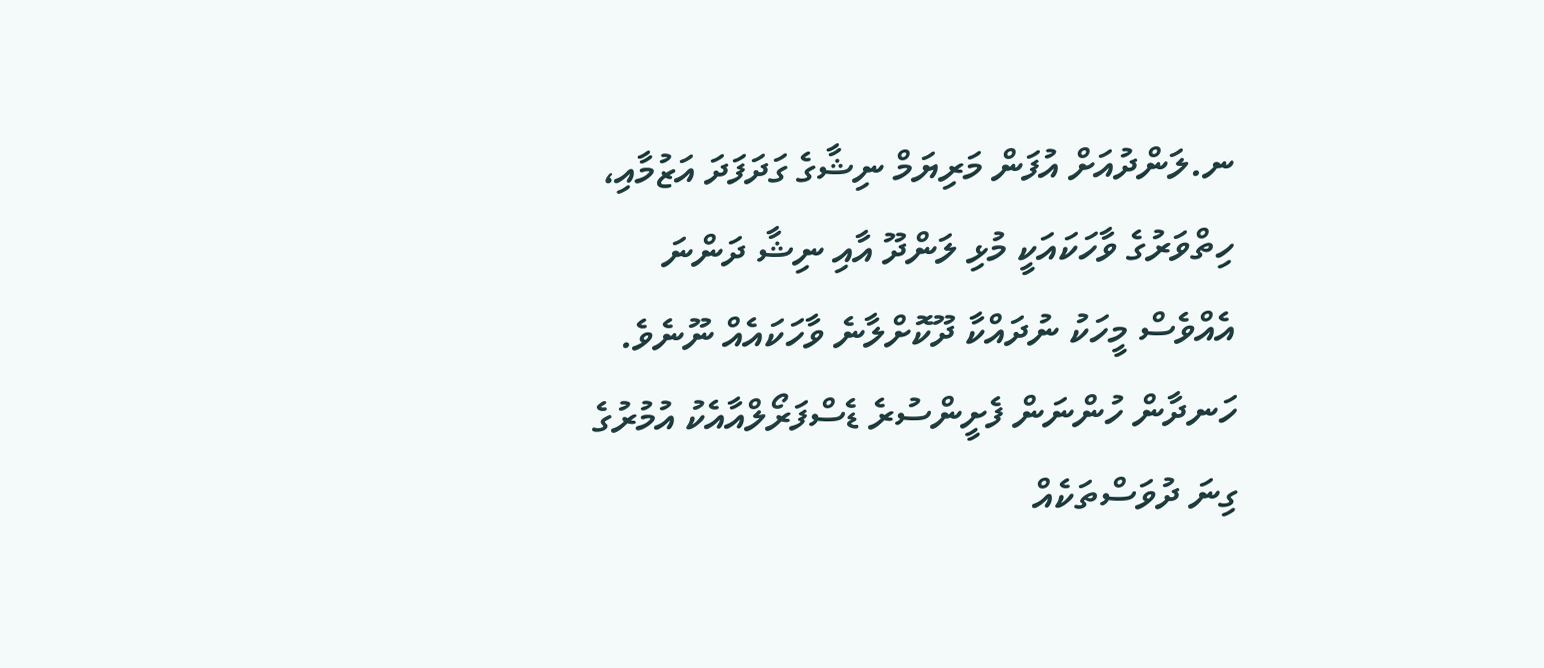ނ.ލަންދުއަށް އުފަން މަރިޔަމް ނިޝާގެ ގަދަފަދަ އަޒުމާއި، ހިތްވަރުގެ ވާހަކައަކީ މުޅި ލަންދޫ އާއި ނިޝާ ދަންނަ އެއްވެސް މީހަކު ނުދައްކާ ދޫކޮށްލާނެ ވާހަކައެއް ނޫނެވެ. ހަނދާން ހުންނަން ފެށީންސުރެ ޑެސްފަރޯލްއާއެކު އުމުރުގެ ގިނަ ދުވަސްތަކެއް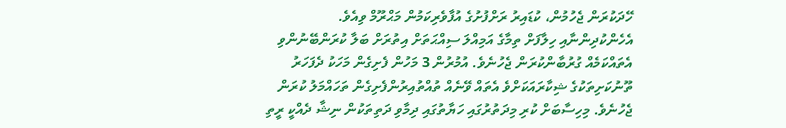ހޭދަކުރަން ޖެހުމުން، ކުޑައިރު ރަށްފުށުގެ އުފާވެރިކަމުން މަޙްރޫމް ވިއެވެ. އެހެންކުދިންނާއި ހިލާފަށް ތިމާގެ އަމިއްލަ ސިއްޙަތަށް އިތުރަށް ބަލާ ކުރަންބޭނުންވި އެތައްކަމެއް ގުރުބާންކުރަން ޖެހުނެވެ. އުމުރުން 3 މަހުން ފެށިގެން މަހަކު ދެފަހަރު ތޫނުކަށިތަކުގެ ޝިކާރައަކަށްވެ އެތައް ވޭނެއް ތުއްތުއިރުންފެށިގެން ތަހައްމަލު ކުރަން ޖެހުނެވެ. މިހިސާބަށް ކުރި މިދަތުރުގައި ހަޔާތުގައި ދިމާވި ދަތިތަކުން ނިޝާ ދެއްކީ ރީތި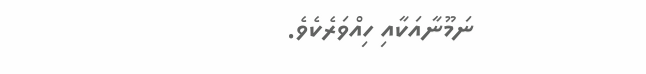ނަމޫނާއަކާއި ހިއްވަރެކެވެ.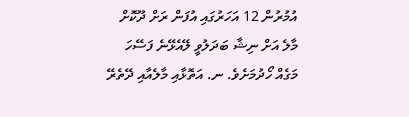އުމުރުން 12 އަހަރުގައި އުފަން ރަށް ދޫކޮށް މާލެ އަށް ނިޝާ ބަދަލުވީ ލޭއެޅޭނެ ފަސޭހަ މަގެއް ހޯދުމަށެވެ. ނ. އަތޮޅާއި މާލެއާއި ދޭތެރޭ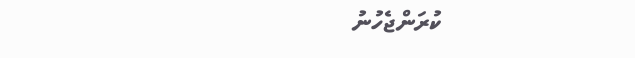ކުރަންޖެހުނު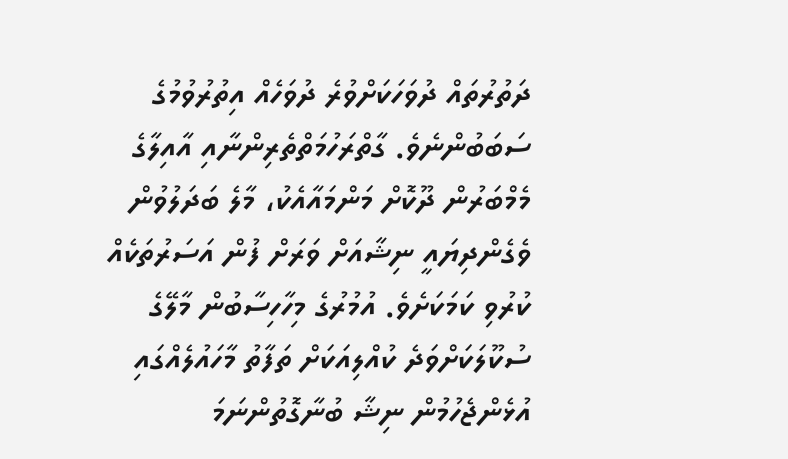ދަތުރުތައް ދުވަހަކަށްވުރެ ދުވަހެއް އިތުރުވުމުގެ ސަބަބުންނެވެ. ގާތްރަހުމަތްތެރިންނާއި އާއިލާގެ މެމްބަރުން ދޫކޮށް މަންމައާއެކު، މާލެ ބަދަލުވުން ވެގެންދިޔައީ ނިޝާއަށް ވަރަށް ފުން އަސަރުތަކެއް ކުރުވި ކަމަކަށެވެ. އުމުރުގެ މިހާހިސާބުން މާލޭގެ ސުކޫލަކަށްވަދެ ކުއްލިއަކަށް ތަފާތު މާހައުލެއްގައި އުޅެންޖެހުމުން ނިޝާ ބުނާގޮތުންނަމަ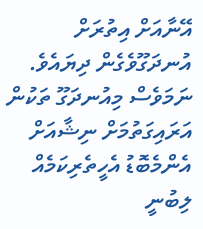އޭނާއަށް އިތުރަށް އުނދަގޫވެގެން ދިޔައެވެ. ނަމަވެސް މިއުނދަގޫ ތަކުން އަރައިގަތުމަށް ނިޝާއަށް އެންމެބޮޑު އެހީތެރިކަމެއް ލިބުނީ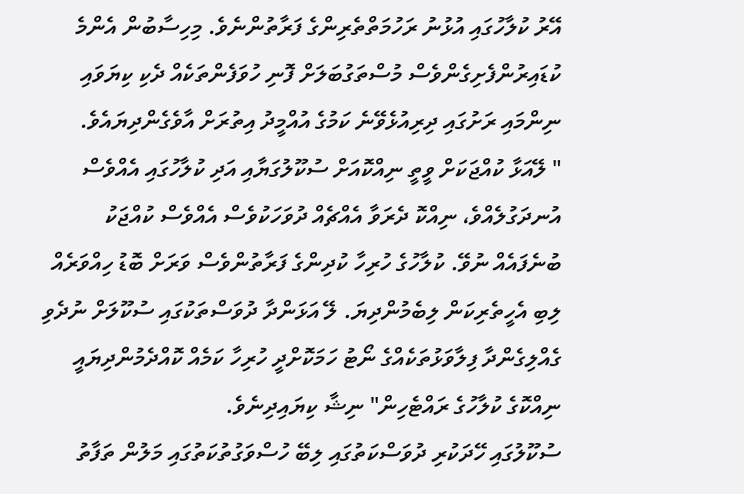އޭރު ކުލާހުގައި އުޅުނު ރަހުމަތްތެރިންގެ ފަރާތުންނެވެ. މިހިސާބުން އެންމެ ކުޑައިރުންފެށިގެންވެސް މުސްތަގުބަލަށް ފޮނި ހުވަފެންތަކެއް ދެކި ކިޔަވައި ނިންމައި ރަށުގައި ދިރިއުޅެވޭނެ ކަމުގެ އުއްމީދު އިތުރަށް އާވެގެންދިޔައެވެ.
" ލޭއަޅާ ކުއްޖަކަށް ވީތީ ނިއްކޮއަށް ސުކޫލުގަޔާއި އަދި ކުލާހުގައި އެއްވެސް އުނދަގުލެއްވެ، ނިއްކޮ ދެރަވާ އެއްޗެއް ދުވަހަކުވެސް އެއްވެސް ކުއްޖަކު ބުނެފައެއް ނުވޭ. ކުލާހުގެ ހުރިހާ ކުދިންގެ ފަރާތުންވެސް ވަރަށް ބޮޑު ހިއްވަރެއް ލިބި އެހީތެރިކަން ލިބެމުންދިޔަ. ލޭ އަޅަންދާ ދުވަސްތަކުގައި ސުކޫލަށް ނުދެވި ގެއްލިގެންދާ ފިލާވަޅުތަކެއްގެ ނޯޓު ހަމަކޮށްދީ ހުރިހާ ކަމެއް ކޮއްދެމުންދިޔައީ ނިއްކޮގެ ކުލާހުގެ ރައްޓެހިން" ނިޝާ ކިޔައިދިނެވެ.
ސުކޫލުގައި ހޭދަކުރި ދުވަސްކަތުގައި ލިބޭ ހުސްވަގުތުކަތުގައި މަލުން ތަފާތު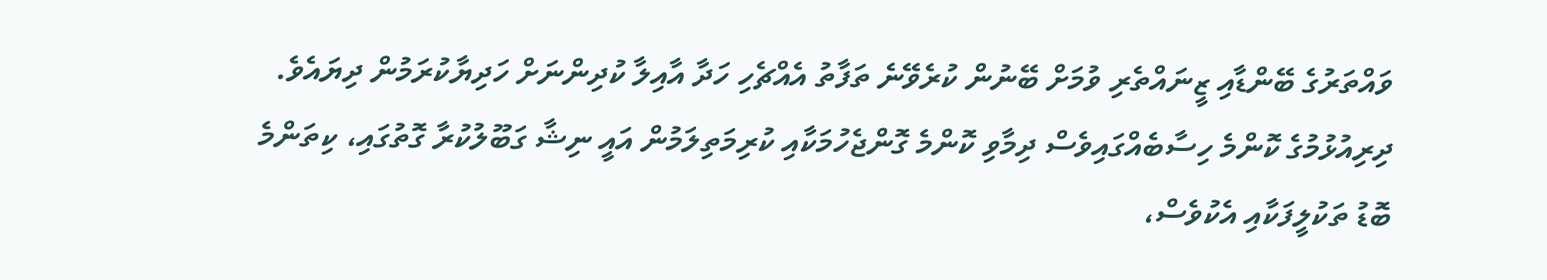ވައްތަރުގެ ބޭންޑާއި ޒީނައްތެރި ވުމަށް ބޭނުން ކުރެވޭނެ ތަފާތު އެއްޗެހި ހަދާ އާއިލާ ކުދިންނަށް ހަދިޔާކުރަމުން ދިޔައެވެ. ދިރިއުޅުމުގެ ކޮންމެ ހިސާބެއްގައިވެސް ދިމާވި ކޮންމެ ގޮންޖެހުމަކާއި ކުރިމަތިލަމުން އައީ ނިޝާ ގަބޫލުކުރާ ގޮތުގައި، ކިތަންމެ ބޮޑު ތަކުލީފަކާއި އެކުވެސް،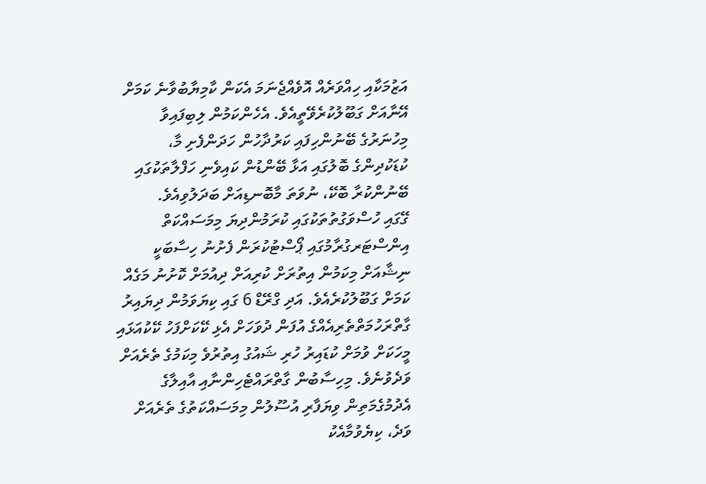އަޒުމަކާއި ހިއްވަރެއް އޮވެއްޖެނަމަ އެކަން ކާމިޔާބުވާނެ ކަމަށް އޭނާއަށް ގަބޫލުކުރެވޭތީއެވެ. އެހެންކަމުން ލިބިފައިވާ މިހުނަރުގެ ބޭނުންހިފައި ކަރުދާހުން ހަދަންފެށި މާ، ކުޑަކުދިންގެ ބޮލުގައި އަޅާ ބޭންޑުން ކައިވެނި ހަފްލާތަކުގައި ބޭނުންކުރާ ބޮކޭ، ނުވަތަ މާބޮނޑިއަށް ބަދަލުވިއެވެ.
ގޭގައި ހުސްވަގުތުތަކުގައި ކުރަމުންދިޔަ މިމަސައްކަތް އިންސްޓަރގުރާމުގައި ޕޯސްޓުކުރަން ފެށުނު ހިސާބަކީ ނިޝާއަށް މިކަމުން އިތުރަށް ކުރިއަށް ދިއުމަށް ކޮށުނު މަގެއް ކަމަށް ގަބޫލުކުރެއެވެ. އަދި ގްރޭޑް 6 ގައި ކިޔަވަމުން ދިޔައިރު ގާތްރަހުމަތްތެރިއެއްގެ އުފަން ދުވަހަށް އެޅި ކޭކަށްފަހު ކޭކުއަޅައި މީހަކަށް ވުމަށް ކުޑައިރު ހުރި ޝައުގު އިތުރުވެ މިކަމުގެ ތެރެއަށް ވަދެވުނެވެ. މިހިސާބުން ގާތްރައްޓެހިންނާއި އާއިލާގެ އެދުމުގެމަތިން ވިޔަފާރި އުސޫލުން މިމަސައްކަތުގެ ތެރެއަށް ވަދެ، ކިޔެވުމާއެކު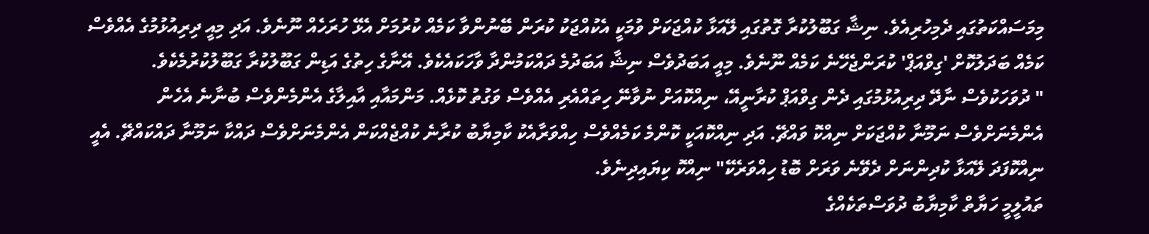މިމަސައްކަތުގައި ދެމިހުރިއެވެ. ނިޝާ ގަބޫލުކުރާ ގޮތުގައި ލޭއަޅާ ކުއްޖަކަށް ވުމަކީ އެކުއްޖަކު ކުރަން ބޭނުންވާ ކަމެއް ކުރުމަށް އެޅޭ ހުރަހެއް ނޫނެވެ. އަދި މިއީ ދިރިއުޅުމުގެ އެއްވެސް ކަމެއް ބަދަލުކޮށް 'ގިވްއަޕް' ކުރަންޖެހޭނެ ކަމެއް ނޫނެވެ. މިއީ އަބަދުވެސް ނިޝާ އަބަދުމެ ދައްކަމުންދާ ވާހަކައެކެވެ. އޭނާގެ ހިތުގެ އަޑިން ގަބޫލުކުރާ ގަބޫލުކުރުމެކެވެ.
" ދުވަހަކުވެސް ނާދޭ ދިރިއުޅުމުގައި ދެން ގިވްއަޕް ކުރާނީއޭ، ނިއްކޮއަށް ނުވާނޭ ހިތައްއެރި އެއްވެސް ވަގުތު ކޮޅެއް. މަންމައާއި އާއިލާގެ އެންމެންވެސް ބުނާނެ އެހެން އެންމެނަށްވެސް ނަމޫނާ ކުއްޖަކަށް ނިއްކޮ ވައްޗޭ. އަދި ނިއްކޮއަކީ ކޮންމެ ކަމެއްވެސް ހިއްވަރާއެކު ކާމިޔާބު ކުރާނެ ކުއްޖެއްކަން އެންމެނަށްވެސް ދައްކާ ނަމޫނާ ދައްކައްޗޭ. އެއީ ނިއްކޮފަދަ ލޭއަޅާ ކުދިންނަށް ދެވޭނެ ވަރަށް ބޮޑު ހިއްވަރެކޭ" ނިއްކޮ ކިޔައިދިނެވެ.
ތައުލީމީ ހަޔާތް ކާމިޔާބު ދުވަސްތަކެއްގެ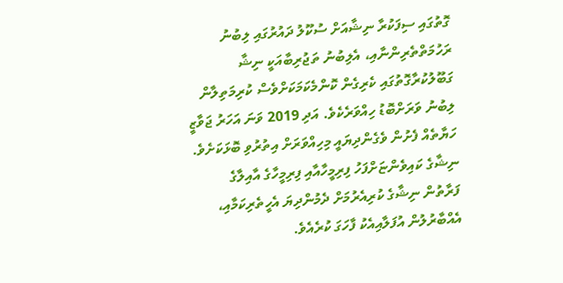ގޮތުގައި ސިފަކުރާ ނިޝާއަށް ސުކޫލު ދައުރުގައި ލިބުނު ރަހުމަތްތެރިންނާއި، އެލިބުނު ތަޖުރިބާއަކީ ނިޝާ ގަބޫލުކުރާގޮތުގައި ކެރިގެން ކޮންމެކަމަކަށްވެސް ކުރިމަތިލާން ލިބުނު ވަރަށްބޮޑު ހިއްވަރެކެވެ. އަދި 2019 ވަނަ އަހަރު ޖަވާޒީ ހަޔާތެއް ފެށުން ވެގެންދިޔައީ މިހިއްވަރަށް އިތުރުވި ބޮޅަކަށެވެ. ނިޝާގެ ކައިވެންޏަށްފަހު ފިރިމީހާއާއި ފިރިމީހާގެ އާއިލާގެ ފަރާތުން ނިޝާގެ ކުރިއެރުމަށް ދެމުންދިޔަ އެހީތެރިކަމާއި، އެއްބާރުލުން އުފަލާއިއެކު ފާހަގަ ކުރެއެވެ.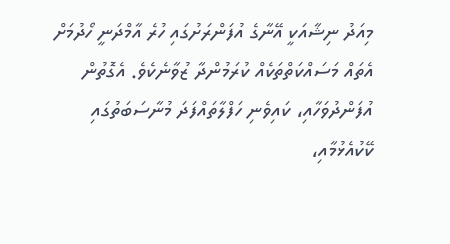މިއަދު ނިޝާއަކީ އޭނާގެ އުފަންރަށުގައި ހުރެ އާމްދަނީ ހޯދުމަށް އެތައް މަސައްކަތްތަކެއް ކުރަމުންދާ ޒުވާނެކެވެ. އެގޮތުން އުފަންދުވަހާއި، ކައިވެނި ހަފްލާތައްފަދަ މުނާސަބަތުގައި ކޭކުއެޅުމާއި،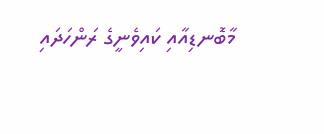މާބޮނޑިއާއި ކައިވެނީގެ ރަންހަދައި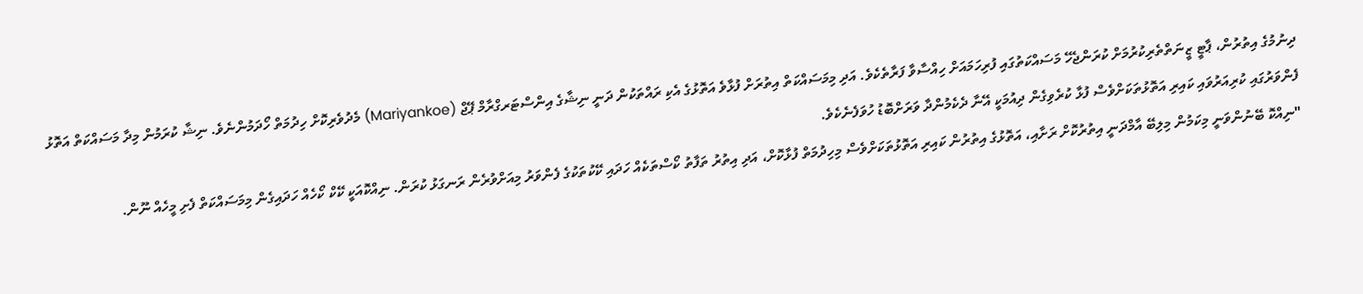ދިނުމުގެ އިތުރުން، ޕާޓީ ޒީނަތްތެރިކުރުމަށް ކުރަންޖެހޭ މަސައްކަތުގައި ފުރިހަމައަށް ހިއްސާވާ ފަރާތެކެވެ. އަދި މިމަސައްކަތް އިތުރަށް ފުޅާވެ އަތޮޅުގެ އެކި ރައްތަކުން ދަނީ ނިޝާގެ އިންސްޓަރގްރާމް ޕޭޖް (Mariyankoe) މެދުވެރިކޮށް ހިދުމަތް ހޯދަމުންނެވެ. ނިޝާ ކުރަމުން މިދާ މަސައްކަތް އަތޮޅު ފެންވަރުގައި ކުރިއަރުވައި ކައިރި އަތޮޅުތަކަށްވެސް ފުޅާ ކުރެވިގެން ދިއުމަކީ އޭނާ ދެކެމުންދާ ވަރަށްބޮޑު ހުވަފެނެކެވެ.
"ނިއްކޮ ބޭނުންވަނީ މިކަމުން މިލިބޭ އާމްދަނީ އިތުރުކޮށް ރަށާއި، އަތޮޅުގެ އިތުރުން ކައިރި އަތޮޅުތަކަށްވެސް މިހިދުމަތް ފުޅާކޮށް، އަދި އިތުރު ތަފާތު ކޯސްތަކެއް ހަދައި ކޭކުތަކުގެ ފެންވަރު މިއަށްވުރެން ރަނގަޅު ކުރަން. ނިއްކޮއަކީ ކޭކް ކޯހެއް ހަދައިގެން މިމަސައްކަތް ފެށި މީހެއް ނޫން.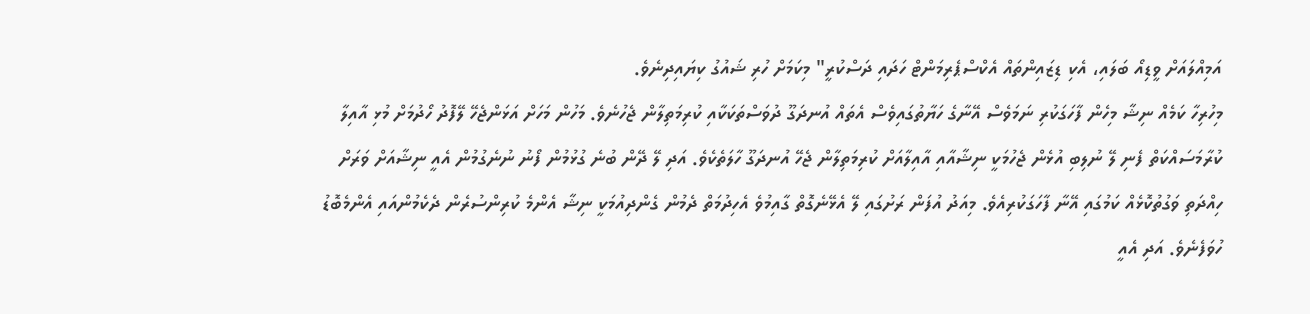އަމިއްލައަށް ވީޑިއޯ ބަލައި، އެކި ޑިޒައިންތައް އެކްސްޕެރިމަންޓް ހަދައި ދަސްކުރީ" މިކަމަށް ހުރި ޝައުގު ކިޔައިދިނެވެ.
މިހުރިހާ ކަމެއް ނިޝާ މިހެން ފާހަގަކުރި ނަމަވެސް އޭނާގެ ހަޔާތުގައިވެސް އެތައް އުނދަގޫ ދުވަސްތަކަކާއި ކުރިމަތިލާން ޖެހުނެވެ. މަހުން މަހަށް އަޅަންޖެހޭ ލޭފޮދު ހޯދުމަށް މުޅި އާއިލާ ކުރާމަސައްކަތް ފެނި ލޭ ނުލިބި އުޅެން ޖެހުމަކީ ނިޝާއާއި އާއިލާއަށް ކުރިމަތިލާން ޖެހޭ އުނދަގޫ ހާލަތެކެވެ. އަދި ލޭ ދޭން ބުނެ ގުޅުމުން ފޯނު ނުނެގުމުން އެއީ ނިޝާއަށް ވަރަށް ހިއްދަތި ވަގުތުކޮޅެއް ކަމުގައި އޭނާ ފާހަގަކުރިއެވެ. މިއަދު އުފަން ރަށުގައި ލޭ އެޅޭނެގޮތް ގާއިމުވެ އެހިދުމަތް ދެމުން ގެންދިއުމަކީ ނިޝާ އެންމެ ކުރިންސުރެން ދެކެމުންއައި އެންމެބޮޑު ހުވަފެނެވެ. އަދި އެއީ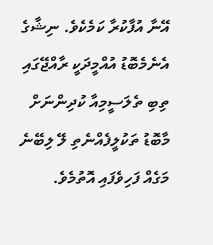އޭނާ އުފާކުރާ ކަމެކެވެ. ނިޝާގެ އެނެމެބޮޑު އުއްމީދަކީ ރާއްޖޭގައި ތިބި ތެލަސީމިއާ ކުދިންނަށް މާބޮޑު ތަކުލީފެއްނެތި ލޭ ލިބޭނެ މަގެއް ފަހިވެފައި އޮތުމެވެ.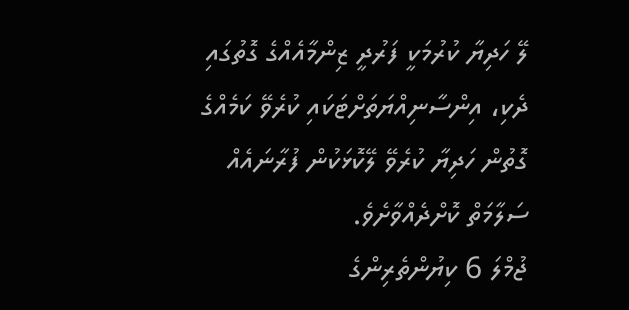ލޭ ހަދިޔާ ކުރުމަކީ ފަރުދީ ޒިންމާއެއްގެ ގޮތުގައި ދެކި، އިންސާނިއްޔަތަށްޓަކައި ކުރެވޭ ކަމެއްގެ ގޮތުން ހަދިޔާ ކުރެވޭ ލޭކޮޅަކުން ފުރާނައެއް ސަލާމަތް ކޮށްދެއްވާށެވެ.
ޖުމްލަ 6 ކިޔުންތެރިންގެ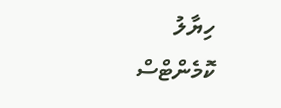ހިޔާލު
ކޮމެންޓްސް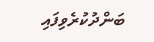ބަންދުކުރެވިފައި